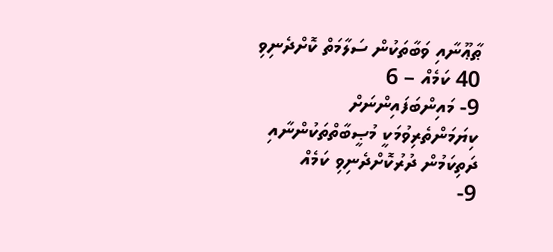ޠާޢޫނާއި ވަބާތަކުން ސަލާމަތް ކޮށްދެނިވި 40 ކަމެއް – 6
9- މައިންބަފައިންނަށް ކިޔަމަންތެރިވުމަކީ މުޞީބާތްތަކުންނާއި ދަތިކަމުން ދުރުކޮށްދެނިވި ކަމެއް
9-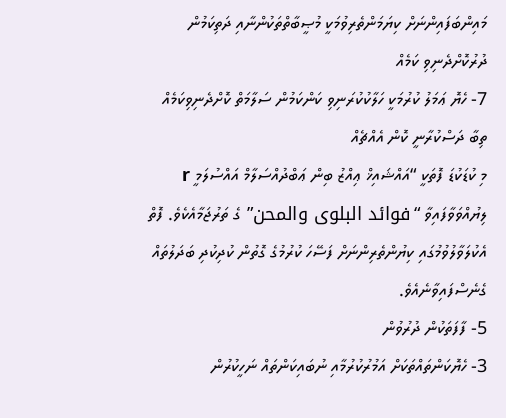މައިންބަފައިންނަށް ކިޔަމަންތެރިވުމަކީ މުޞީބާތްތަކުންނާއި ދަތިކަމުން ދުރުކޮށްދެނިވި ކަމެއް
7- ހެޔޮ ޢަމަލު ކުރުމަކީ ހަލާކުކުރަނިވި ކަންކަމުން ސަލާމަތް ކޮށްދެނިވިކަމެއް
ތިބާ ދަސްކުރާނީ ކޮން އެއްޗެއް
މި ކުޑަކުޑަ ފޮތަކީ “އައްޝައިޚް ޢިއްޒު ބިން ޢަބްދުއްސަލާމް އައްސުލަމީ r ލިޔުއްވަވާފައިވާ “فوائد البلوى والمحن” ގެ ތަރުޖަމާއެކެވެ. ފޮތް އެކުލަވާލުވުމުގައި ކިޔުންތެރިންނަށް ފަސޭހަ ކުރުމުގެ ގޮތުން ކުދިކުދި ބަދަލުތައް ގެނެސްފައިވާނެއެވެ.
5- ފާފަތަކުން ދުރުވުން
3- ހެޔޮކަންތައްތަކަށް އަމުރުކުރުމާއި ނުބައިކަންތައް ނަހީކުރުން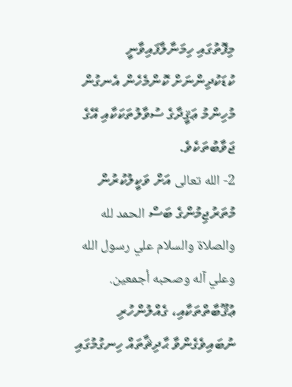މިފޮތުގައި ހިމަނާލާފައިވާނީ ކުޑަކުދިންނަށް ކޮންމެހެން އެނގުން މުހިންމު ޢަޤީދާގެ ސުވާލުތަކަކާއި އޭގެ ޖަވާބުތަކެވެ.
2- الله تعالى އަށް ވަކީލުކުރުން
މުތަރުޖިމުންގެ ބަސް الحمد لله والصلاة والسلام علي رسول الله وعلي آله وصحبه أجمعين. ޢުޤޫބާތްތަކާއި، ގެއްލުންހުރި ނުބައިވެގެންވާ ޙާދިޘާތައް ހިނގުމުގައި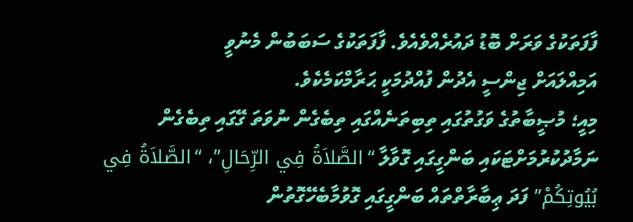ފާފަތަކުގެ ވަރަށް ބޮޑު ދައުރެއްވެއެވެ. ފާފަތަކުގެ ސަބަބުން މެނުވީ
އަމިއްލައަށް ޖިންސީ އެދުން ފުއްދުމަކީ ޙަރާމްކަމެކެވެ.
މިއީ؛ މުޞީބާތުގެ ވަގުތުގައި ތިބިތަނެއްގައި ތިބެގެން ނުވަތަ ގޭގައި ތިބެގެން ނަމާދުކުރުމަށްޓަކައި ބަންގީގައި ގޮވާލާ “الصَّلاَةُ فِي الرِّحَالِ”، “الصَّلاَةُ فِي بُيُوتِكُمْ” ފަދަ ޢިބާރާތްތައް ބަންގީގައި ގޮވުމާބެހޭގޮތުން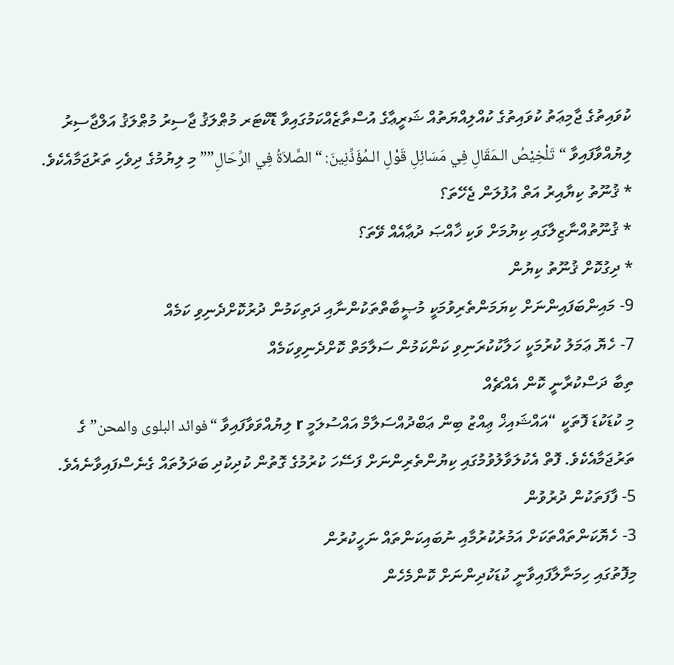ކުވައިތުގެ ޖާމިޢަތު ކުވައިތުގެ ކުއްލިއްޔަތުއް ޝަރީޢާގެ އުސްތާޒެއްކަމުގައިވާ ޑޮކްޓަރ މުޠްލަޤު ޖާސިރު މުޠްލަޤު އަލްޖާސިރު ލިޔުއްވާފައިވާ “تَلْخِيْصُ الـمَقَالِ فِي مَسَائِلِ قَوْلِ الـمُؤَذِّنِينَ: “الصَّلاَةُ فِي الرِّحَالِ”” މި ލިޔުމުގެ ދިވެހި ތަރުޖަމާއެކެވެ.
* ޤުނޫތު ކިޔާއިރު އަތް އުފުލަން ޖެހޭތަ؟
* ޤުނޫތުއްނާޒިލާގައި ކިޔުމަށް ވަކި ޚާއްޞަ ދުޢާއެއް ވޭތަ؟
* ދިގުކޮށް ޤުނޫތު ކިޔުން
9- މައިންބަފައިންނަށް ކިޔަމަންތެރިވުމަކީ މުޞީބާތްތަކުންނާއި ދަތިކަމުން ދުރުކޮށްދެނިވި ކަމެއް
7- ހެޔޮ ޢަމަލު ކުރުމަކީ ހަލާކުކުރަނިވި ކަންކަމުން ސަލާމަތް ކޮށްދެނިވިކަމެއް
ތިބާ ދަސްކުރާނީ ކޮން އެއްޗެއް
މި ކުޑަކުޑަ ފޮތަކީ “އައްޝައިޚް ޢިއްޒު ބިން ޢަބްދުއްސަލާމް އައްސުލަމީ r ލިޔުއްވަވާފައިވާ “فوائد البلوى والمحن” ގެ ތަރުޖަމާއެކެވެ. ފޮތް އެކުލަވާލުވުމުގައި ކިޔުންތެރިންނަށް ފަސޭހަ ކުރުމުގެ ގޮތުން ކުދިކުދި ބަދަލުތައް ގެނެސްފައިވާނެއެވެ.
5- ފާފަތަކުން ދުރުވުން
3- ހެޔޮކަންތައްތަކަށް އަމުރުކުރުމާއި ނުބައިކަންތައް ނަހީކުރުން
މިފޮތުގައި ހިމަނާލާފައިވާނީ ކުޑަކުދިންނަށް ކޮންމެހެން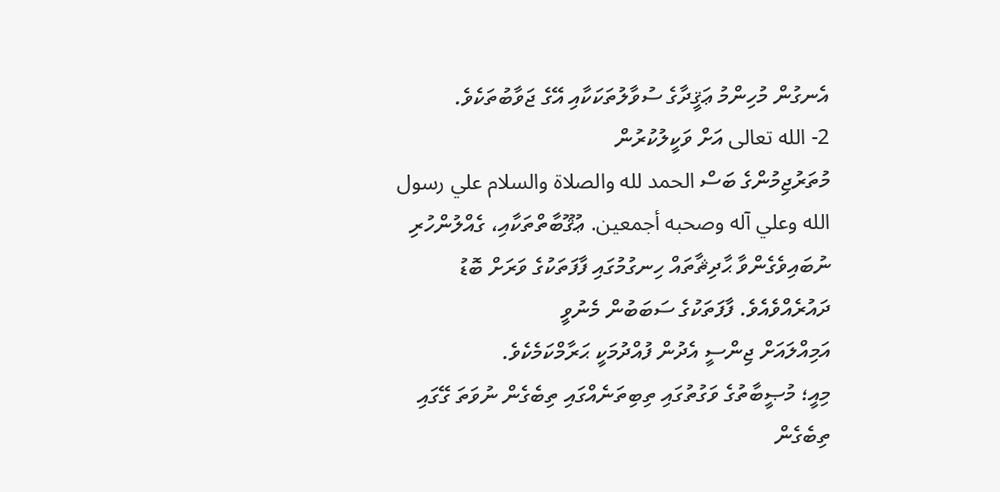އެނގުން މުހިންމު ޢަޤީދާގެ ސުވާލުތަކަކާއި އޭގެ ޖަވާބުތަކެވެ.
2- الله تعالى އަށް ވަކީލުކުރުން
މުތަރުޖިމުންގެ ބަސް الحمد لله والصلاة والسلام علي رسول الله وعلي آله وصحبه أجمعين. ޢުޤޫބާތްތަކާއި، ގެއްލުންހުރި ނުބައިވެގެންވާ ޙާދިޘާތައް ހިނގުމުގައި ފާފަތަކުގެ ވަރަށް ބޮޑު ދައުރެއްވެއެވެ. ފާފަތަކުގެ ސަބަބުން މެނުވީ
އަމިއްލައަށް ޖިންސީ އެދުން ފުއްދުމަކީ ޙަރާމްކަމެކެވެ.
މިއީ؛ މުޞީބާތުގެ ވަގުތުގައި ތިބިތަނެއްގައި ތިބެގެން ނުވަތަ ގޭގައި ތިބެގެން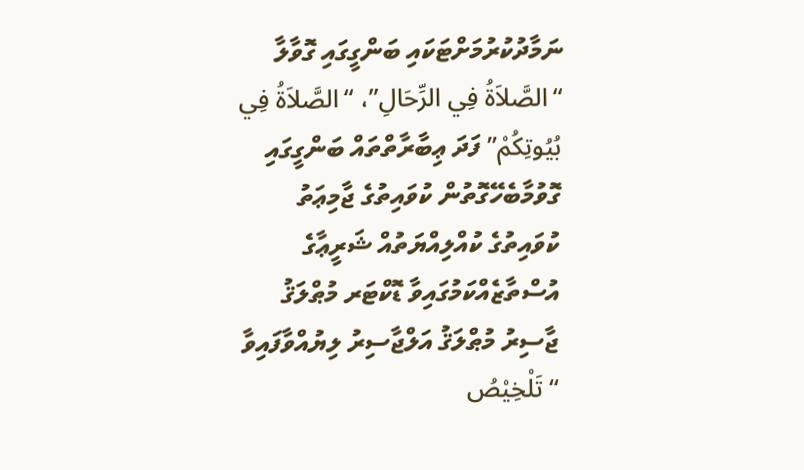ނަމާދުކުރުމަށްޓަކައި ބަންގީގައި ގޮވާލާ “الصَّلاَةُ فِي الرِّحَالِ”، “الصَّلاَةُ فِي بُيُوتِكُمْ” ފަދަ ޢިބާރާތްތައް ބަންގީގައި ގޮވުމާބެހޭގޮތުން ކުވައިތުގެ ޖާމިޢަތު ކުވައިތުގެ ކުއްލިއްޔަތުއް ޝަރީޢާގެ އުސްތާޒެއްކަމުގައިވާ ޑޮކްޓަރ މުޠްލަޤު ޖާސިރު މުޠްލަޤު އަލްޖާސިރު ލިޔުއްވާފައިވާ “تَلْخِيْصُ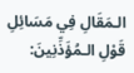الـمَقَالِ فِي مَسَائِلِ قَوْلِ الـمُؤَذِّنِينَ: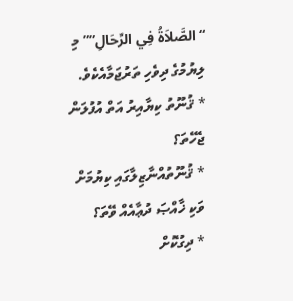“الصَّلاَةُ فِي الرِّحَالِ”” މި ލިޔުމުގެ ދިވެހި ތަރުޖަމާއެކެވެ.
* ޤުނޫތު ކިޔާއިރު އަތް އުފުލަން ޖެހޭތަ؟
* ޤުނޫތުއްނާޒިލާގައި ކިޔުމަށް ވަކި ޚާއްޞަ ދުޢާއެއް ވޭތަ؟
* ދިގުކޮށް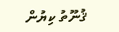ޤުނޫތު ކިޔުން